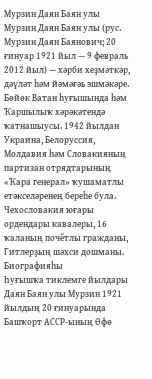Мурзин Даян Баян улы
Мурзин Даян Баян улы (рус. Мурзин Даян Баянович; 20 ғинуар 1921 йыл — 9 февраль 2012 йыл) — хәрби хеҙмәткәр, дәүләт һәм йәмәғәь эшмәкәре. Бөйөк Ватан һуғышында һәм Ҡаршылыҡ хәрәкәтендә ҡатнашыусы. 1942 йылдан Украина, Белоруссия, Молдавия һәм Словакияның партизан отрядтарының «Ҡара генерал» ҡушаматлы етәкселәренең береһе була. Чехословакия юғары ордендары кавалеры, 16 ҡаланың почётлы гражданы, Гитлерҙың шәхси дошманы.
Биографияһы
Һуғышҡа тиклемге йылдары
Даян Баян улы Мурзин 1921 йылдың 20 ғинуарында Башҡорт АССР-ының Өфө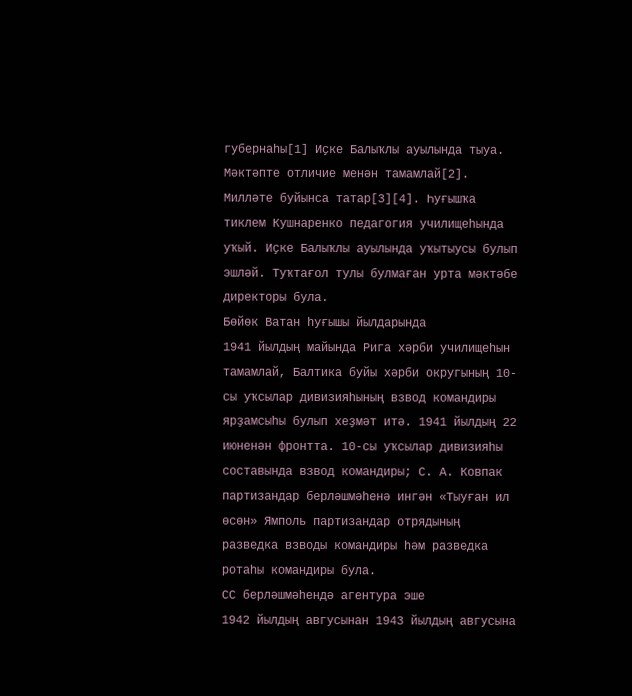губернаһы[1] Иҫке Балыҡлы ауылында тыуа. Мәктәпте отличие менән тамамлай[2]. Милләте буйынса татар[3][4]. Һуғышҡа тиклем Кушнаренко педагогия училищеһында уҡый. Иҫке Балыҡлы ауылында уҡытыусы булып эшләй. Туҡтағол тулы булмаған урта мәктәбе директоры була.
Бөйөк Ватан һуғышы йылдарында
1941 йылдың майында Рига хәрби училищеһын тамамлай, Балтика буйы хәрби округының 10-сы уҡсылар дивизияһының взвод командиры ярҙамсыһы булып хеҙмәт итә. 1941 йылдың 22 июненән фронтта. 10-сы уҡсылар дивизияһы составында взвод командиры; С. А. Ковпак партизандар берләшмәһенә ингән «Тыуған ил өсөн» Ямполь партизандар отрядының разведка взводы командиры һәм разведка ротаһы командиры була.
СС берләшмәһендә агентура эше
1942 йылдың авгусынан 1943 йылдың авгусына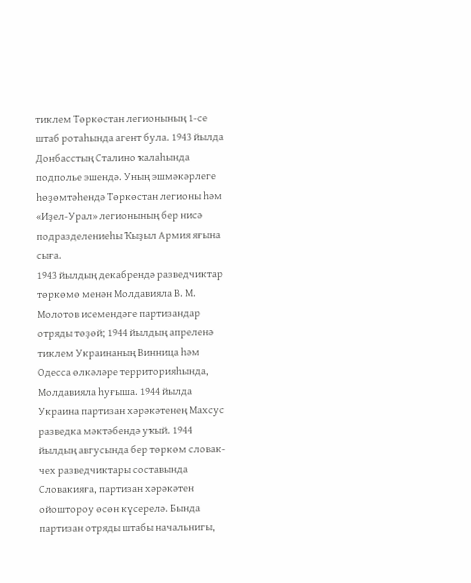тиклем Төркөстан легионының 1-се штаб ротаһында агент була. 1943 йылда Донбасстың Сталино ҡалаһында подполье эшендә. Уның эшмәкәрлеге һөҙөмтәһендә Төркөстан легионы һәм «Иҙел-Урал» легионының бер нисә подразделениеһы Ҡыҙыл Армия яғына сыға.
1943 йылдың декабрендә разведчиктар төркөмө менән Молдавияла В. М. Молотов исемендәге партизандар отряды төҙөй; 1944 йылдың апреленә тиклем Украинаның Винница һәм Одесса өлкәләре территорияһында, Молдавияла һуғыша. 1944 йылда Украина партизан хәрәкәтенең Махсус разведка мәктәбендә уҡый. 1944 йылдың авгусында бер төркөм словак-чех разведчиктары составында Словакияға, партизан хәрәкәтен ойоштороу өсөн күсерелә. Бында партизан отряды штабы начальнигы,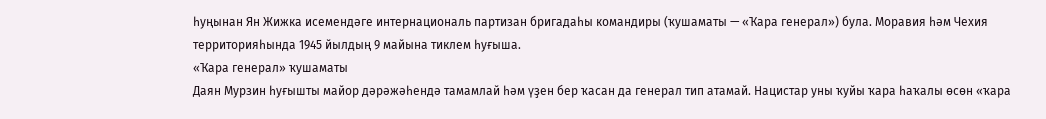һуңынан Ян Жижка исемендәге интернациональ партизан бригадаһы командиры (ҡушаматы — «Ҡара генерал») була. Моравия һәм Чехия территорияһында 1945 йылдың 9 майына тиклем һуғыша.
«Ҡара генерал» ҡушаматы
Даян Мурзин һуғышты майор дәрәжәһендә тамамлай һәм үҙен бер ҡасан да генерал тип атамай. Нацистар уны ҡуйы ҡара һаҡалы өсөн «ҡара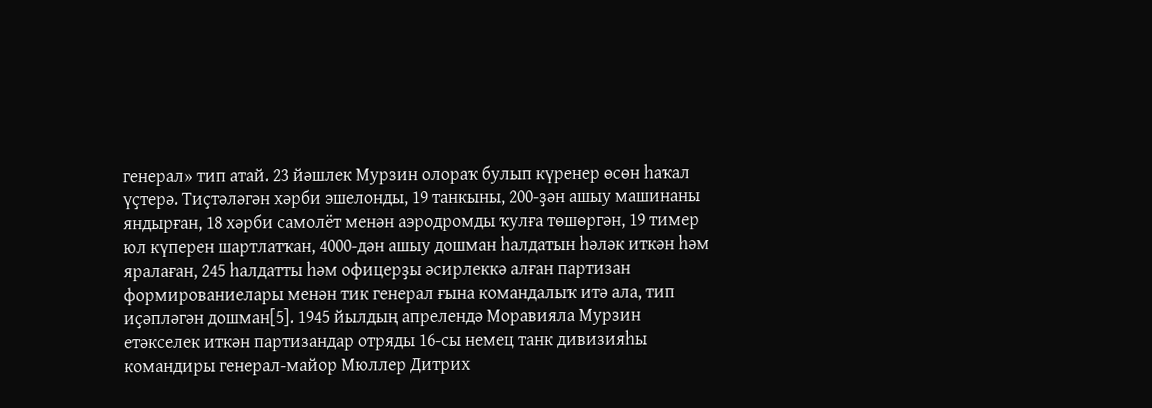генерал» тип атай. 23 йәшлек Мурзин олораҡ булып күренер өсөн һаҡал үҫтерә. Тиҫтәләгән хәрби эшелонды, 19 танкыны, 200-ҙән ашыу машинаны яндырған, 18 хәрби самолёт менән аэродромды ҡулға төшөргән, 19 тимер юл күперен шартлатҡан, 4000-дән ашыу дошман һалдатын һәләк иткән һәм яралаған, 245 һалдатты һәм офицерҙы әсирлеккә алған партизан формированиелары менән тик генерал ғына командалыҡ итә ала, тип иҫәпләгән дошман[5]. 1945 йылдың апрелендә Моравияла Мурзин етәкселек иткән партизандар отряды 16-сы немец танк дивизияһы командиры генерал-майор Мюллер Дитрих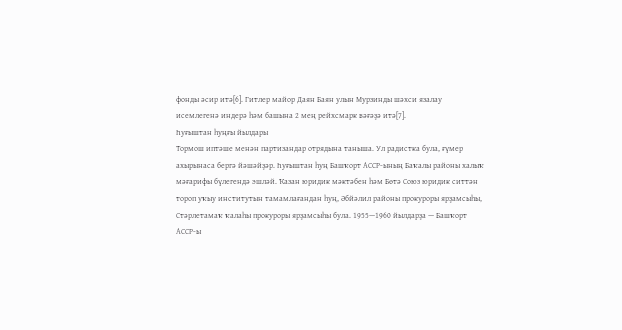фонды әсир итә[6]. Гитлер майор Даян Баян улын Мурзинды шәхси язалау исемлегенә индерә һәм башына 2 мең рейхсмарк вәғәҙә итә[7].
Һуғыштан һуңғы йылдары
Тормош иптәше менән партизандар отрядына таныша. Ул радистка була, ғүмер ахырынаса бергә йәшәйҙәр. Һуғыштан һуң Башҡорт АССР-ының Баҡалы районы халыҡ мәғарифы бүлегендә эшләй. Ҡазан юридик мәктәбен һәм Бөтә Союз юридик ситтән тороп уҡыу институтын тамамлағандан һуң, Әбйәлил районы прокуроры ярҙамсыһы, Стәрлетамаҡ ҡалаһы прокуроры ярҙамсыһы була. 1955—1960 йылдарҙа — Башҡорт АССР-ы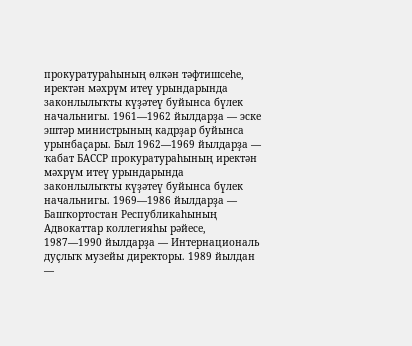прокуратураһының өлкән тәфтишсеһе, иректән мәхрүм итеү урындарында законлылыҡты күҙәтеү буйынса бүлек начальнигы. 1961—1962 йылдарҙа — эске эштәр министрының кадрҙар буйынса урынбаҫары. Был 1962—1969 йылдарҙа — ҡабат БАССР прокуратураһының иректән мәхрүм итеү урындарында законлылыҡты күҙәтеү буйынса бүлек начальнигы. 1969—1986 йылдарҙа — Башҡортостан Республикаһының Адвокаттар коллегияһы рәйесе, 1987—1990 йылдарҙа — Интернациональ дуҫлыҡ музейы директоры. 1989 йылдан —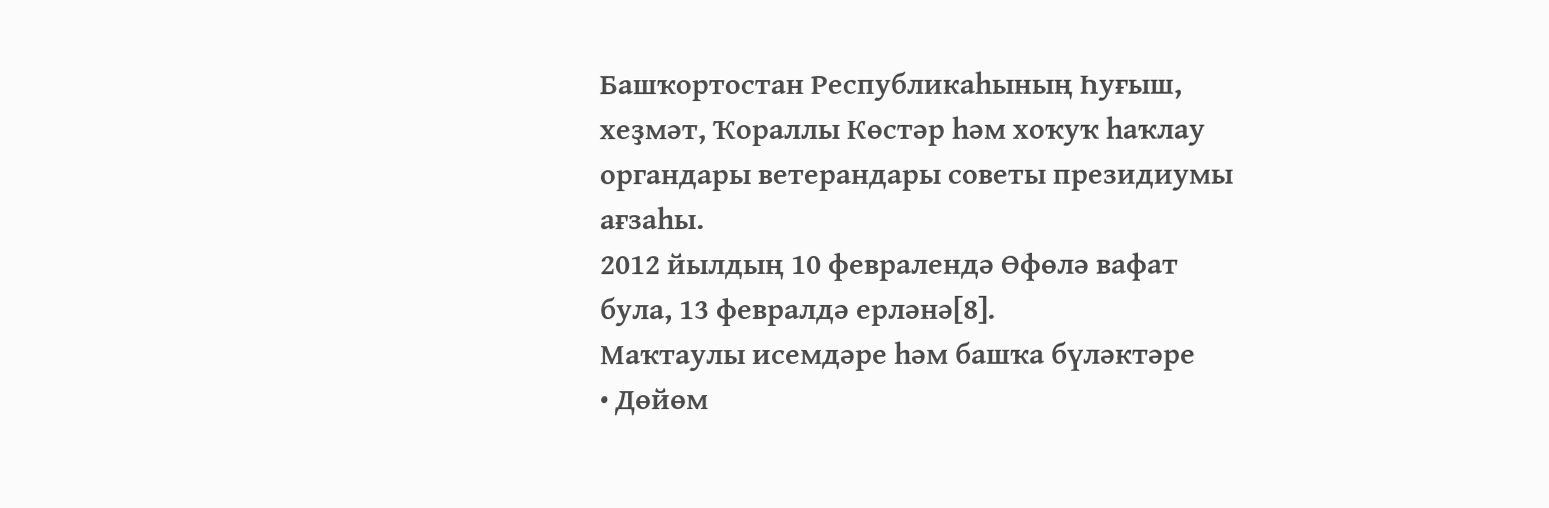Башҡортостан Республикаһының Һуғыш, хеҙмәт, Ҡораллы Көстәр һәм хоҡуҡ һаҡлау органдары ветерандары советы президиумы ағзаһы.
2012 йылдың 10 февралендә Өфөлә вафат була, 13 февралдә ерләнә[8].
Маҡтаулы исемдәре һәм башҡа бүләктәре
• Дөйөм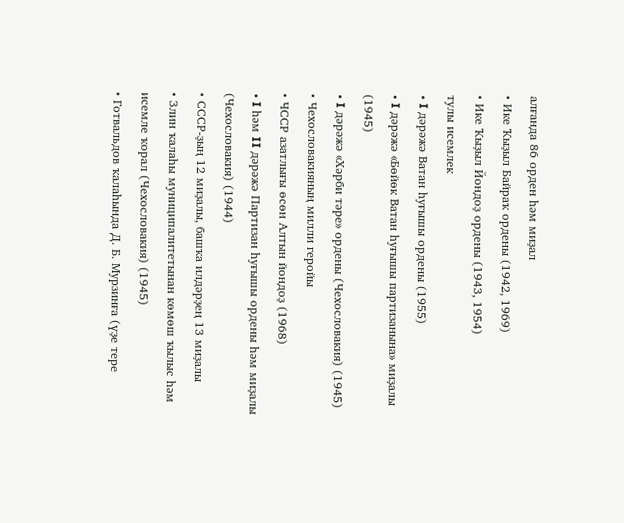алғанда 86 орден һәм миҙал
• Ике Ҡыҙыл Байраҡ ордены (1942, 1969)
• Ике Ҡыҙыл Йондоҙ ордены (1943, 1954)
тулы исемлек
• I дәрәжә Ватан һуғышы ордены (1955)
• I дәрәжә «Бөйөк Ватан һуғышы партизанына» миҙалы (1945)
• I дәрәжә «Хәрби тәре» ордены (Чехословакия) (1945)
• Чехословакияның милли геройы
• ЧССР азатлығы өсөн Алтын йондоҙ (1968)
• I һәм II дәрәжә Партизан һуғышы ордены һәм миҙалы (Чехословакия) (1944)
• СССР-ҙың 12 миҙалы, башҡа илдәрҙең 13 миҙалы
• Злин ҡалаһы муниципалитетынан көмөш ҡылыс һәм исемле ҡорал (Чехословакия) (1945)
• Готвальдов ҡалаһында Д. Б. Мурзинға (үҙе тере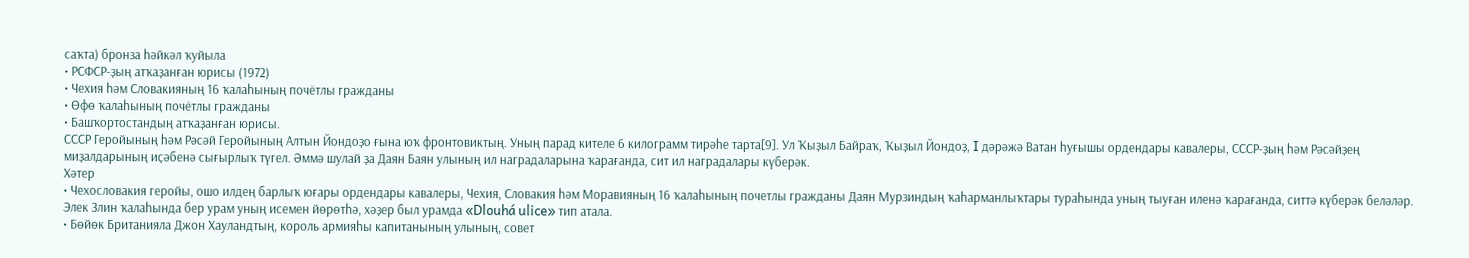саҡта) бронза һәйкәл ҡуйыла
• РСФСР-ҙың атҡаҙанған юрисы (1972)
• Чехия һәм Словакияның 16 ҡалаһының почётлы гражданы
• Өфө ҡалаһының почётлы гражданы
• Башҡортостандың атҡаҙанған юрисы.
СССР Геройының һәм Рәсәй Геройының Алтын Йондоҙо ғына юҡ фронтовиктың. Уның парад кителе 6 килограмм тирәһе тарта[9]. Ул Ҡыҙыл Байраҡ, Ҡыҙыл Йондоҙ, I дәрәжә Ватан һуғышы ордендары кавалеры, СССР-ҙың һәм Рәсәйҙең миҙалдарының иҫәбенә сығырлыҡ түгел. Әммә шулай ҙа Даян Баян улының ил наградаларына ҡарағанда, сит ил наградалары күберәк.
Хәтер
• Чехословакия геройы, ошо илдең барлыҡ юғары ордендары кавалеры, Чехия, Словакия һәм Моравияның 16 ҡалаһының почетлы гражданы Даян Мурзиндың ҡаһарманлыҡтары тураһында уның тыуған иленә ҡарағанда, ситтә күберәк беләләр. Элек Злин ҡалаһында бер урам уның исемен йөрөтһә, хәҙер был урамда «Dlouhá ulice» тип атала.
• Бөйөк Британияла Джон Хауландтың, король армияһы капитанының улының, совет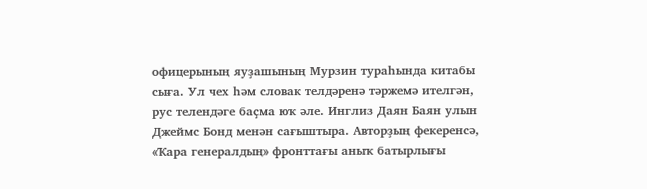офицерының яуҙашының Мурзин тураһында китабы сыға. Ул чех һәм словак телдәренә тәржемә ителгән, рус телендәге баҫма юҡ әле. Инглиз Даян Баян улын Джеймс Бонд менән сағыштыра. Авторҙың фекеренсә, «Ҡара генералдың» фронттағы аныҡ батырлығы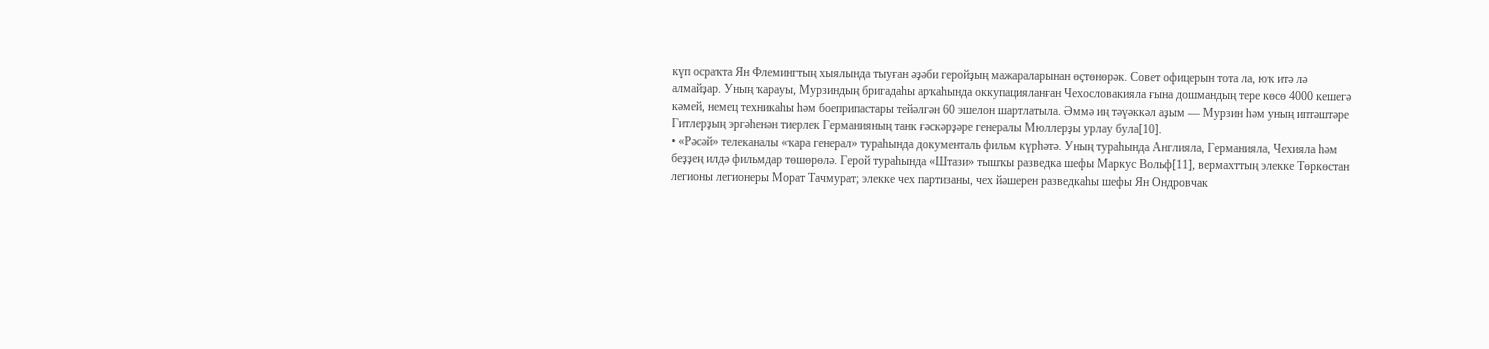күп осраҡта Ян Флемингтың хыялында тыуған әҙәби геройҙың мажараларынан өҫтөнөрәк. Совет офицерын тота ла, юҡ итә лә алмайҙар. Уның ҡарауы, Мурзиндың бригадаһы арҡаһында оккупацияланған Чехословакияла ғына дошмандың тере көсө 4000 кешегә кәмей, немец техникаһы һәм боеприпастары тейәлгән 60 эшелон шартлатыла. Әммә иң тәүәккәл аҙым — Мурзин һәм уның иптәштәре Гитлерҙың эргәһенән тиерлек Германияның танк ғәскәрҙәре генералы Мюллерҙы урлау була[10].
• «Рәсәй» телеканалы «ҡара генерал» тураһында документаль фильм күрһәтә. Уның тураһында Англияла, Германияла, Чехияла һәм беҙҙең илдә фильмдар төшөрөлә. Герой тураһында «Штази» тышҡы разведка шефы Маркус Вольф[11], вермахттың элекке Төркөстан легионы легионеры Морат Тачмурат; элекке чех партизаны, чех йәшерен разведкаһы шефы Ян Ондровчак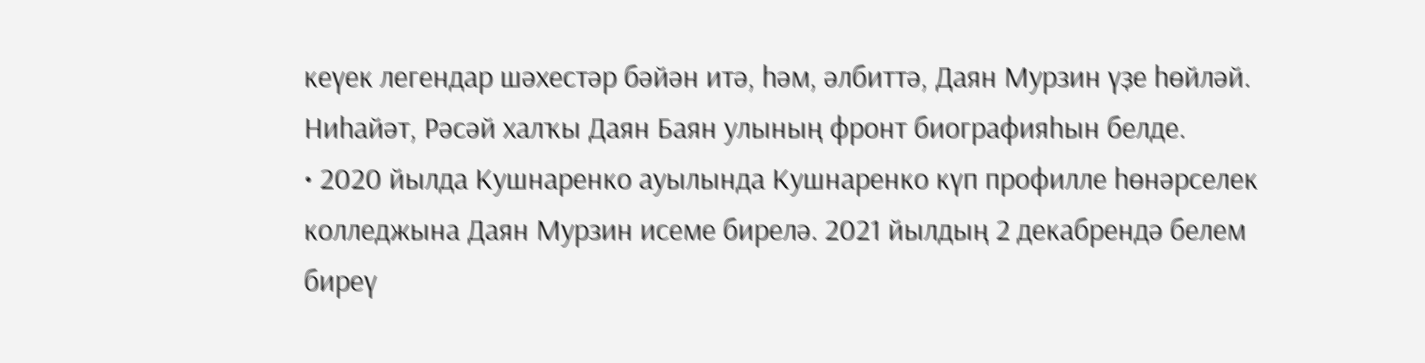кеүек легендар шәхестәр бәйән итә, һәм, әлбиттә, Даян Мурзин үҙе һөйләй. Ниһайәт, Рәсәй халҡы Даян Баян улының фронт биографияһын белде.
• 2020 йылда Кушнаренко ауылында Кушнаренко күп профилле һөнәрселек колледжына Даян Мурзин исеме бирелә. 2021 йылдың 2 декабрендә белем биреү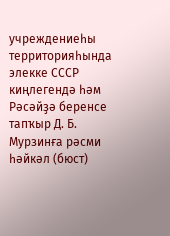учреждениеһы территорияһында элекке СССР киңлегендә һәм Рәсәйҙә беренсе тапҡыр Д. Б. Мурзинға рәсми һәйкәл (бюст)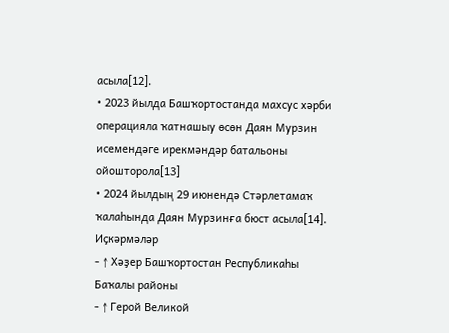асыла[12].
• 2023 йылда Башҡортостанда махсус хәрби операцияла ҡатнашыу өсөн Даян Мурзин исемендәге ирекмәндәр батальоны ойошторола[13]
• 2024 йылдың 29 июнендә Стәрлетамаҡ ҡалаһында Даян Мурзинға бюст асыла[14].
Иҫкәрмәләр
- ↑ Хәҙер Башҡортостан Республикаһы Баҡалы районы
- ↑ Герой Великой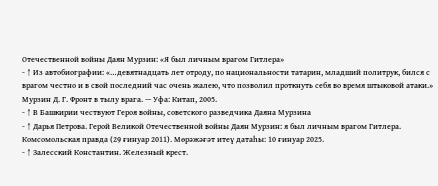Отечественной войны Даян Мурзин: «Я был личным врагом Гитлера»
- ↑ Из автобиографии: «…девятнадцать лет отроду, по национальности татарин, младший политрук, бился с врагом честно и в свой последний час очень жалею, что позволил проткнуть себя во время штыковой атаки.» Мурзин Д. Г. Фронт в тылу врага. — Уфа: Китап, 2005.
- ↑ В Башкирии чествуют Героя войны, советского разведчика Даяна Мурзина
- ↑ Дарья Петрова. Герой Великой Отечественной войны Даян Мурзин: я был личным врагом Гитлера. Комсомольская правда (29 ғинуар 2011). Мөрәжәғәт итеү датаһы: 10 ғинуар 2025.
- ↑ Залесский Константин. Железный крест.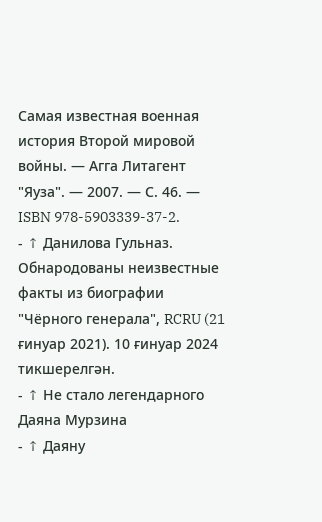Самая известная военная история Второй мировой войны. — Агга Литагент "Яуза". — 2007. — С. 46. — ISBN 978-5903339-37-2.
- ↑ Данилова Гульназ. Обнародованы неизвестные факты из биографии "Чёрного генерала", RCRU (21 ғинуар 2021). 10 ғинуар 2024 тикшерелгән.
- ↑ Не стало легендарного Даяна Мурзина
- ↑ Даяну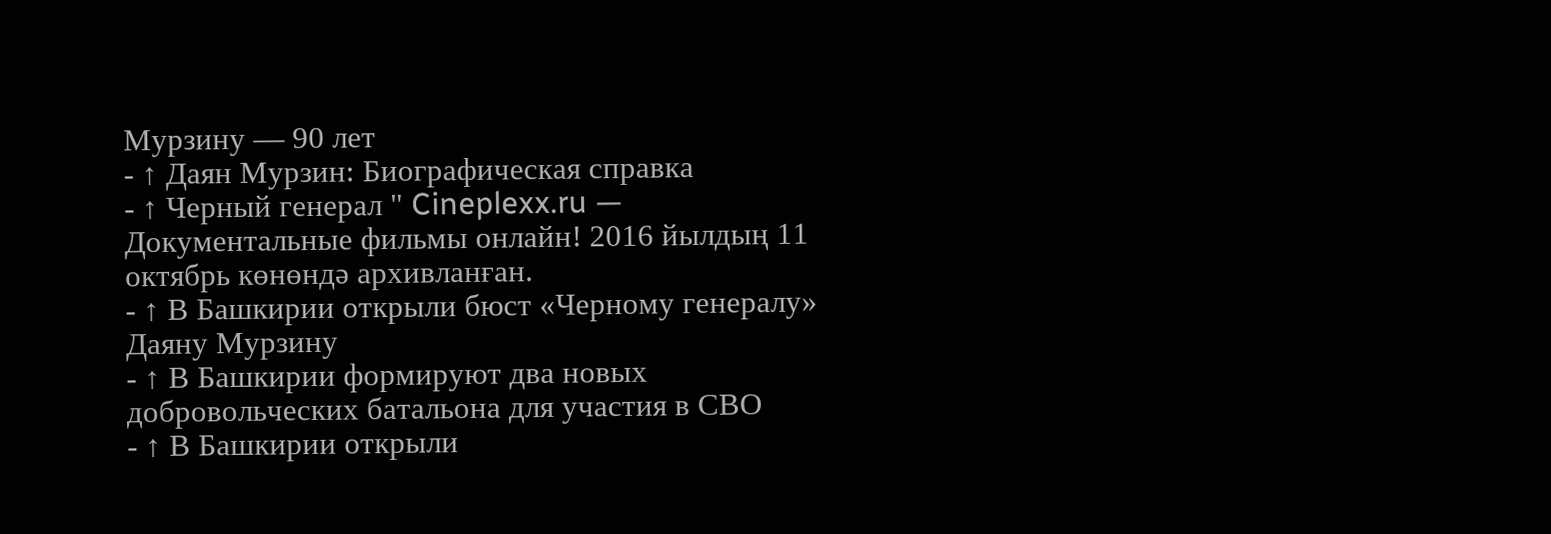Мурзину — 90 лет
- ↑ Даян Мурзин: Биографическая справка
- ↑ Черный генерал " Cineplexx.ru — Документальные фильмы онлайн! 2016 йылдың 11 октябрь көнөндә архивланған.
- ↑ В Башкирии открыли бюст «Черному генералу» Даяну Мурзину
- ↑ В Башкирии формируют два новых добровольческих батальона для участия в СВО
- ↑ В Башкирии открыли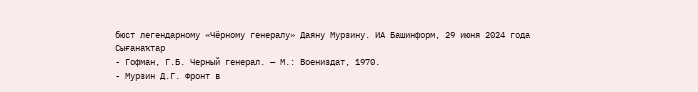бюст легендарному «Чёрному генералу» Даяну Мурзину. ИА Башинформ, 29 июня 2024 года
Сығанаҡтар
- Гофман, Г.Б. Черный генерал. — М.: Воениздат, 1970.
- Мурзин Д.Г. Фронт в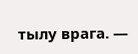тылу врага. —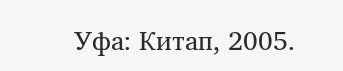Уфа: Китап, 2005.